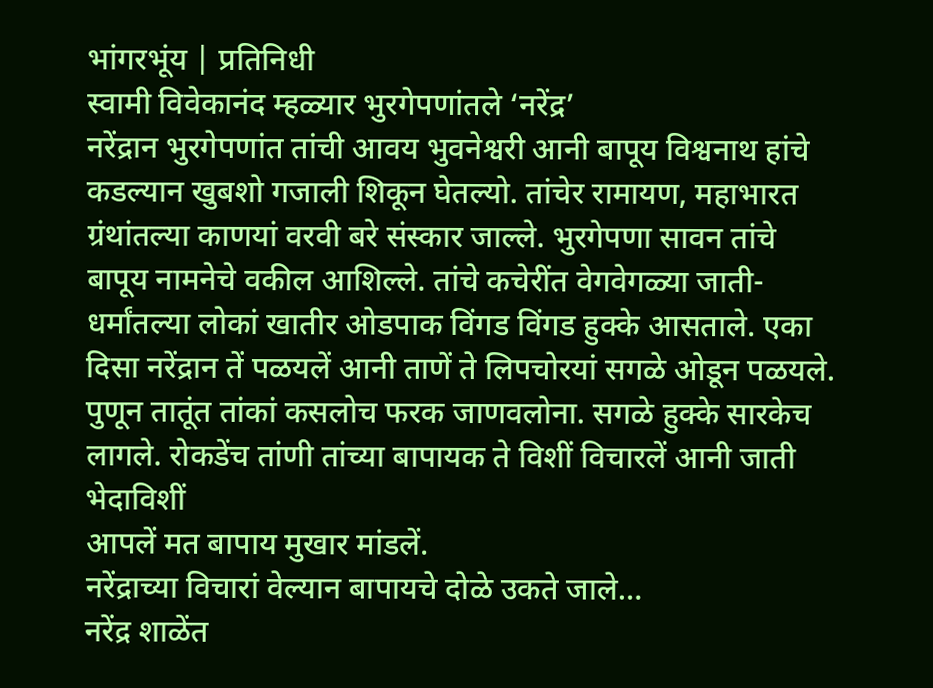भांगरभूंय | प्रतिनिधी
स्वामी विवेकानंद म्हळ्यार भुरगेपणांतले ‘नरेंद्र’
नरेंद्रान भुरगेपणांत तांची आवय भुवनेश्वरी आनी बापूय विश्वनाथ हांचे कडल्यान खुबशो गजाली शिकून घेतल्यो. तांचेर रामायण, महाभारत ग्रंथांतल्या काणयां वरवी बरे संस्कार जाल्ले. भुरगेपणा सावन तांचे बापूय नामनेचे वकील आशिल्ले. तांचे कचेरींत वेगवेगळ्या जाती-धर्मांतल्या लोकां खातीर ओडपाक विंगड विंगड हुक्के आसताले. एका दिसा नरेंद्रान तें पळयलें आनी ताणें ते लिपचोरयां सगळे ओडून पळयले. पुणून तातूंत तांकां कसलोच फरक जाणवलोना. सगळे हुक्के सारकेच लागले. रोकडेंच तांणी तांच्या बापायक ते विशीं विचारलें आनी जाती भेदाविशीं
आपलें मत बापाय मुखार मांडलें.
नरेंद्राच्या विचारां वेल्यान बापायचे दोळे उकते जाले…
नरेंद्र शाळेंत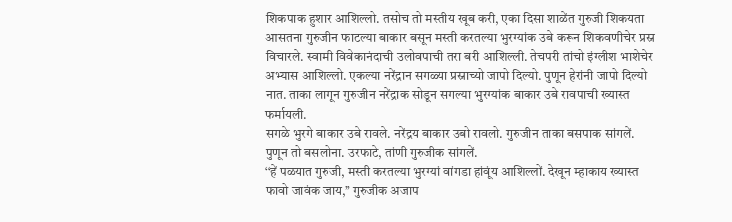शिकपाक हुशार आशिल्लो. तसोच तो मस्तीय खूब करी, एका दिसा शाळेंत गुरुजी शिकयता आसतना गुरुजीन फाटल्या बाकार बसून मस्ती करतल्या भुरग्यांक उबे करून शिकवणीचेर प्रस्न विचारले. स्वामी विवेकानंदाची उलोवपाची तरा बरी आशिल्ली. तेचपरी तांचो इंग्लीश भाशेचेर अभ्यास आशिल्लो. एकल्या नरेंद्रान सगळ्या प्रस्नाच्यो जापो दिल्यो. पुणून हेरांनी जापो दिल्यो नात. ताका लागून गुरुजीन नरेंद्राक सोडून सगल्या भुरग्यांक बाकार उबे रावपाची ख्यास्त फर्मायली.
सगळे भुरगे बाकार उबे रावले. नरेंद्रय बाकार उबो रावलो. गुरुजीन ताका बसपाक सांगलें. पुणून तो बसलोना. उरफाटे, तांणी गुरुजीक सांगलें.
‘‘हें पळयात गुरुजी, मस्ती करतल्या भुरग्यां वांगडा हांवूंय आशिल्लों. देखून म्हाकाय ख्यास्त फावो जावंक जाय,’’ गुरुजीक अजाप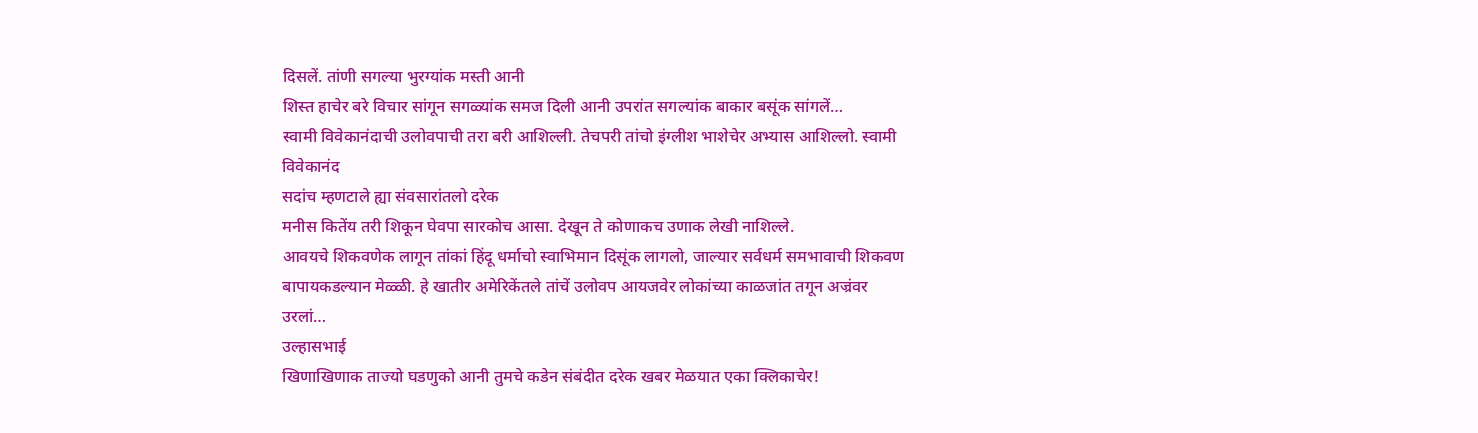दिसलें. तांणी सगल्या भुरग्यांक मस्ती आनी
शिस्त हाचेर बरे विचार सांगून सगळ्यांक समज दिली आनी उपरांत सगल्यांक बाकार बसूंक सांगलें…
स्वामी विवेकानंदाची उलोवपाची तरा बरी आशिल्ली. तेचपरी तांचो इंग्लीश भाशेचेर अभ्यास आशिल्लो. स्वामी विवेकानंद
सदांच म्हणटाले ह्या संवसारांतलो दरेक
मनीस कितेंय तरी शिकून घेवपा सारकोच आसा. देखून ते कोणाकच उणाक लेखी नाशिल्ले.
आवयचे शिकवणेक लागून तांकां हिंदू धर्माचो स्वाभिमान दिसूंक लागलो, जाल्यार सर्वधर्म समभावाची शिकवण बापायकडल्यान मेळ्ळी. हे खातीर अमेरिकेंतले तांचें उलोवप आयजवेर लोकांच्या काळजांत तगून अज्रंवर उरलां…
उल्हासभाई
खिणाखिणाक ताज्यो घडणुको आनी तुमचे कडेन संबंदीत दरेक खबर मेळयात एका क्लिकाचेर!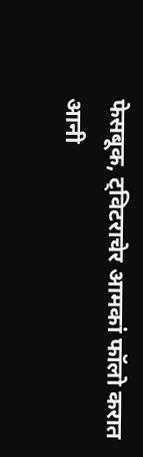फेसबूक, ट्विटराचेर आमकां फॉलो करात आनी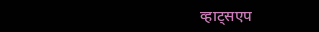व्हाट्सएप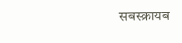सबस्क्रायब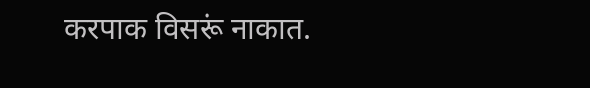करपाक विसरूं नाकात.